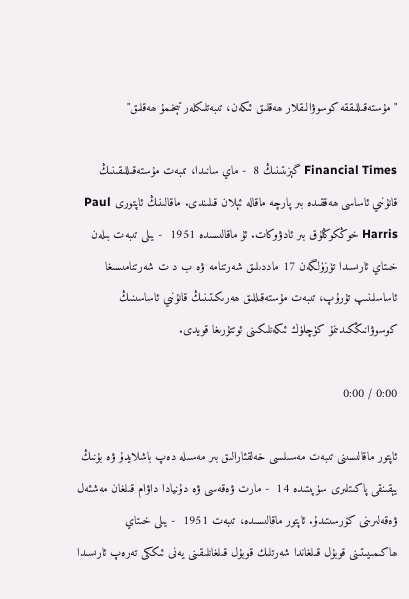" مۇستەقىللىققە كوسوۋالىقلار ھەقلىق ئىكەن، تىبەتلىكلەر تېخىمۇ ھەقلىق"

Financial Times گېزىتىنىڭ 8  - ماي سانىدا، تىبەت مۇستەقىللىقىنىڭ قانۇنىي ئاساسى ھەققىدە بىر پارچە ماقالە ئېلان قىلىندى. ماقالىنىڭ ئاپتورى Paul Harris خوڭكوڭلۇق بىر ئادۋوكات. ئۇ ماقالىسىدە 1951  - يىلى تىبەت بىلەن خىتاي ئارىسىدا تۈزۈلگەن 17 ماددىلىق شەرتنامە ۋە ب د ت شەرتنامىسىغا ئاساسلىنىپ تۇرۇپ، تىبەت مۇستەقىللىق ھەرىكىتىنىڭ قانۇنىي ئاساسىنىڭ كوسوۋانىڭكىدىنمۇ كۈچلۈك ئىكەنلىكىنى ئوتتۇرىغا قويدى.

0:00 / 0:00

ئاپتور ماقالىسىنى تىبەت مەسىلسىى خەلقئارالىق بىر مەسىلە دەپ باشلايدۇ ۋە بۇنىڭ يېقىنقى پاكىتلىرى سۈپىتىدە 14  - مارت ۋەقەسى ۋە دۇنيادا داۋام قىلغان مەشئەل ۋەقەلىرىنى كۆرسىتىدۇ. ئاپتور ماقالىسىدە، تىبەت 1951  - يىلى خىتاي ھاكىمىيىتىنى قوبۇل قىلغاندا شەرتلىك قوبۇل قىلغانلىقىنى يەنى ئىككى تەرەپ ئارىسىدا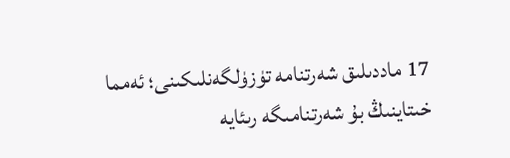17 ماددىلىق شەرتنامە تۈزۈلگەنلىكىنى؛ ئەمما خىتاينىڭ بۇ شەرتنامىگە رىئايە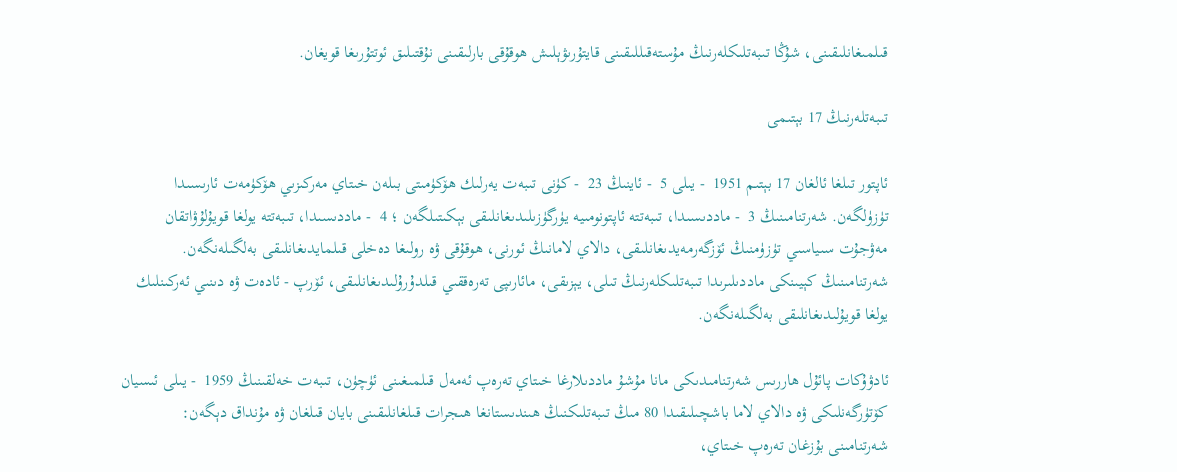قىلمىغانلىقىنى، شۇڭا تىبەتلىكلەرنىڭ مۇستەقىللىقىنى قايتۇرىۋېلىش ھوقۇقى بارلىقىنى نۇقتىلىق ئوتتۇرىغا قويغان.

تىبەتلەرنىڭ 17 بېتىمى

ئاپتور تىلغا ئالغان 17 بېتىم 1951  - يىلى 5  - ئاينىڭ 23  - كۈنى تىبەت يەرلىك ھۆكۈمىتى بىلەن خىتاي مەركىزىي ھۆكۈمەت ئارىسىدا تۈزۈلگەن. شەرتنامىنىڭ 3  - ماددىسىدا، تىبەتتە ئاپتونومىيە يۈرگۈزىلىدىغانلىقى بېكىتىلگەن ؛ 4  - ماددىسىدا، تىبەتتە يولغا قويۇلۇۋاتقان مەۋجۇت سىياسىي تۈزۈمنىڭ ئۆزگەرمەيدىغانلىقى، دالاي لامانىڭ ئورنى، ھوقۇقى ۋە رولىغا دەخلى قىلمايدىغانلىقى بەلگىلەنگەن. شەرتنامىنىڭ كېيىنكى ماددىلىرىدا تىبەتلىكلەرنىڭ تىلى، يېزىقى، مائارىپى تەرەققىي قىلدۇرۇلىدىغانلىقى، ئۆرپ - ئادەت ۋە دىنىي ئەركىنلىك يولغا قويۇلىدىغانلىقى بەلگىلەنگەن.

ئادۋۇكات پائۇل ھاررىس شەرتنامىدىكى مانا مۇشۇ ماددىلارغا خىتاي تەرەپ ئەمەل قىلمىغىنى ئۈچۈن، تىبەت خەلقىنىڭ 1959  - يىلى ئىسيان كۆتۈرگەنلىكى ۋە دالاي لاما باشچىلىقىدا 80 مىڭ تىبەتلىكنىڭ ھىندىستانغا ھىجرات قىلغانلىقىنى بايان قىلغان ۋە مۇنداق دېگەن: شەرتنامىنى بۇزغان تەرەپ خىتاي،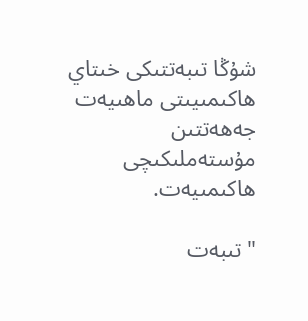شۇڭا تىبەتتىكى خىتاي ھاكىمىيىتى ماھىيەت جەھەتتىن مۇستەملىكىچى ھاكىمىيەت.

" تىبەت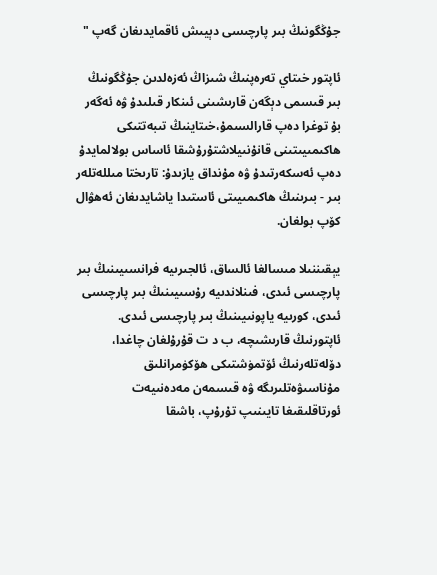جۇڭگونىڭ بىر پارچىسى دېيىش ئاقمايدىغان گەپ "

ئاپتور خىتاي تەرەپنىڭ شىزاڭ ئەزەلدىن جۇڭگونىڭ بىر قىسمى دېگەن قارىشىنى ئىنكار قىلىدۇ ۋە ئەگەر بۇ توغرا دەپ قارالسىمۇ،خىتاينىڭ تىبەتتىكى ھاكىمىيىتىنى قانۇنىيلاشتۇرۇشقا ئاساس بولالمايدۇ دەپ ئەسكەرتىدۇ ۋە مۇنداق يازىدۇ: تارىختا مىللەتلەر بىر - بىرىنىڭ ھاكىمىيىتى ئاستىدا ياشايدىغان ئەھۋال كۆپ بولغان.

يېقىننىلا مىسالغا ئالساق، ئالجىرىيە فرانسىيىنىڭ بىر پارچىسى ئىدى، فىنلاندىيە رۇسىيىنىڭ بىر پارچىسى ئىدى، كورىيە ياپونىيىنىڭ بىر پارچىسى ئىدى. ئاپتورنىڭ قارىشىچە، ب د ت قۇرۇلغان چاغدا، دۆلەتلەرنىڭ ئۆتمۈشتىكى ھۆكۈمرانلىق مۇناسىۋەتلىرىگە ۋە قىسمەن مەدەنىيەت ئورتاقلىقىغا تايىنىپ تۇرۇپ، باشقا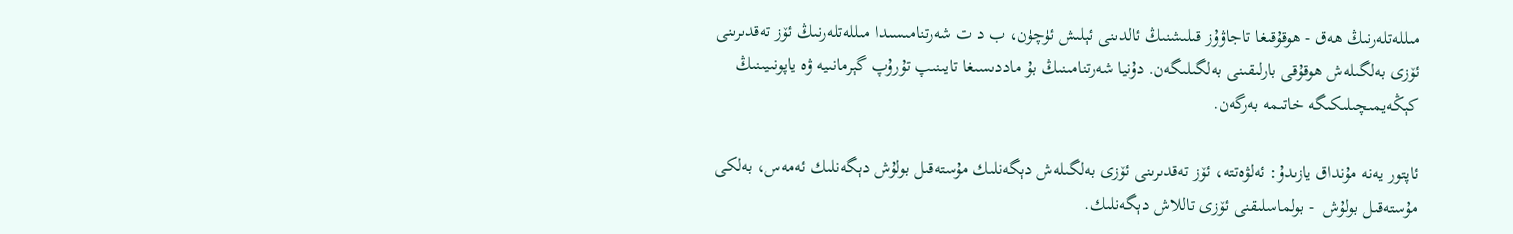مىللەتلەرنىڭ ھەق - ھوقۇقىغا تاجاۋۇز قىلىشنىڭ ئالدىنى ئېلىش ئۈچۈن، ب د ت شەرتنامىسىدا مىللەتلەرنىڭ ئۆز تەقدىرىنى ئۆزى بەلگىلەش ھوقۇقى بارلىقىنى بەلگىلىگەن. دۇنيا شەرتنامىنىڭ بۇ ماددىسىغا تايىنىپ تۇرۇپ گېرمانىيە ۋە ياپونىيىنىڭ كېڭەيمىچىلىكىگە خاتىمە بەرگەن.

ئاپتور يەنە مۇنداق يازىدۇ: ئەلۋەتتە، ئۆز تەقدىرىنى ئۆزى بەلگىلەش دېگەنلىك مۇستەقىل بولۇش دېگەنلىك ئەمەس، بەلكى مۇستەقىل بولۇش  - بولماسلىقنى ئۆزى تاللاش دېگەنلىك.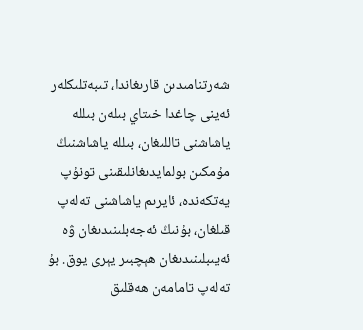شەرتنامىدىن قارىغاندا، تىبەتلىكلەر ئەينى چاغدا خىتاي بىلەن بىللە ياشاشنى تاللىغان، بىللە ياشاشنىڭ مۇمكىن بولمايدىغانلىقىنى تونۇپ يەتكەندە، ئايرىم ياشاشنى تەلەپ قىلغان، بۇنىڭ ئەجەبلىنىدىغان ۋە ئەيىبلىنىدىغان ھېچبىر يېرى يوق. بۇ تەلەپ تامامەن ھەقلىق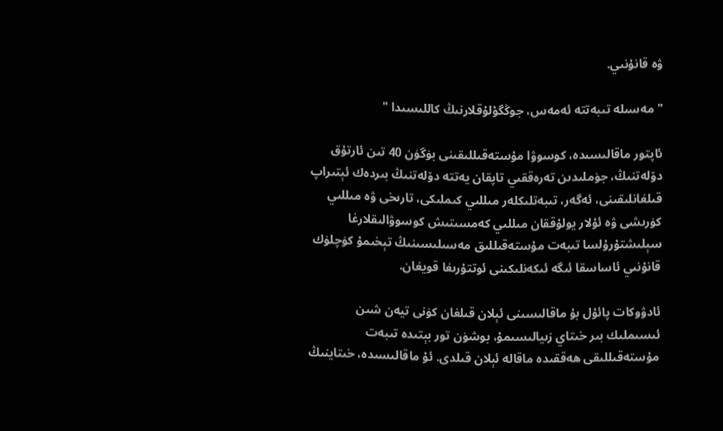ۋە قانۇنىي.

" مەسىلە تىبەتتە ئەمەس، جوڭگۇلۇقلارنىڭ كاللىسىدا "

ئاپتور ماقالىسىدە، كوسوۋا مۇستەقىللىقىنى بۈگۈن 40 تىن ئارتۇق دۆلەتنىڭ، جۈملىدىن تەرەققىي تاپقان يەتتە دۆلەتنىڭ بىردەك ئېتىراپ قىلغانلىقىنى، ئەگەر، تىبەتلىكلەر مىللىي كىملىكى، تارىخى ۋە مىللىي كۈرىشى ۋە ئۇلار يولۇققان مىللىي كەمسىتىش كوسوۋالىقلارغا سېلىشتۇرۇلسا تىبەت مۇستەقىللىق مەسىلىسىنىڭ تېخىمۇ كۈچلۈك قانۇنىي ئاساسقا ئىگە ئىكەنلىكىنى ئوتتۇرىغا قويغان.

ئادۋوكات پائۇل بۇ ماقالىسىنى ئېلان قىلغان كۈنى تيەن شىن ئىسىملىك بىر خىتاي زىيالىسىمۇ، بوشۈن تور بېتىدە تىبەت مۇستەقىللىقى ھەققىدە ماقالە ئېلان قىلدى. ئۇ ماقالىسىدە، خىتاينىڭ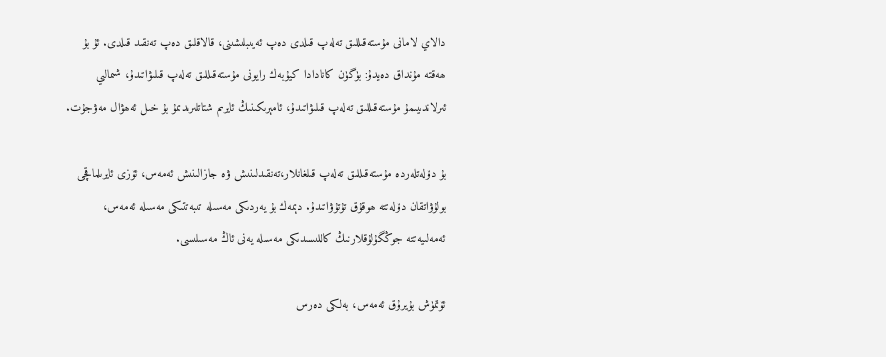دالاي لامانى مۇستەقىللىق تەلەپ قىلدى دەپ ئەيىبلىشىنى، قالاقلىق دەپ تەنقىد قىلدى. ئۇ بۇ ھەقتە مۇنداق دەيدۇ: بۈگۈن كانادادا كيۇبەك رايونى مۇستەقىللىق تەلەپ قىلىۋاتىدۇ، شىمالىي ئىرلاندىيىمۇ مۇستەقىللىق تەلەپ قىلىۋاتىدۇ، ئامېرىكىنىڭ ئايرىم شتاتلىرىدىمۇ بۇ خىل ئەھۋال مەۋجۇت.

بۇ دۆلەتلەردە مۇستەقىللىق تەلەپ قىلغانلار،تەنقىدلىنىش ۋە جازالىنىش ئەمەس، ئۆزى ئايرىلماقچى بولۇۋاتقان دۆلەتتە ھوقۇق تۇتۇۋاتىدۇ. دېمەك بۇ يەردىكى مەسىلە تىبەتتىكى مەسىلە ئەمەس، ئەمەلىيەتتە جوڭگۇلۇقلارنىڭ كاللىسىدىكى مەسىلە يەنى ئاڭ مەسىلىسى.

ئۆتمۈش بۇيرۇق ئەمەس، بەلكى دەرس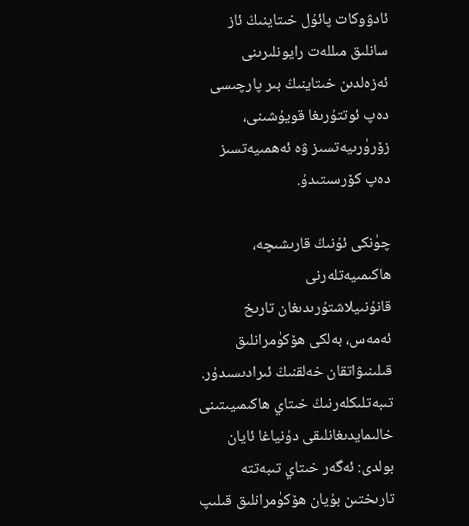ئادۋوكات پائۇل خىتاينىڭ ئاز سانلىق مىللەت رايونلىرىنى ئەزەلدىن خىتاينىڭ بىر پارچىسى دەپ ئوتتۇرىغا قويۇشىنى، زۆرۈرىيەتسىز ۋە ئەھمىيەتسىز دەپ كۆرسىتىدۇ.

چۈنكى ئۇنىڭ قارىشىچە، ھاكىمىيەتلەرنى قانۇنىيلاشتۇرىدىغان تارىخ ئەمەس، بەلكى ھۆكۈمرانلىق قىلىنىۋاتقان خەلقنىڭ ئىرادىسىدۇر. تىبەتلىكلەرنىڭ خىتاي ھاكىمىيىتىنى خالىمايدىغانلىقى دۇنياغا ئايان بولدى: ئەگەر خىتاي تىبەتتە تارىختىن بۇيان ھۆكۈمرانلىق قىلىپ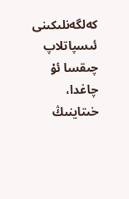كەلگەنلىكىنى ئىسپاتلاپ چىقسا ئۇ چاغدا، خىتاينىڭ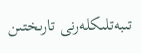تىبەتلىكلەرنى تارىختىن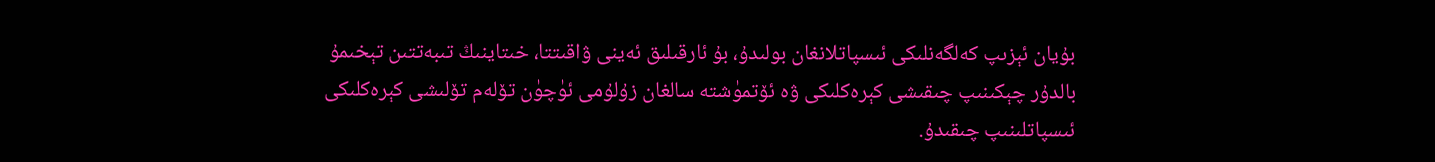بۇيان ئېزىپ كەلگەنلىكى ئىسپاتلانغان بولىدۇ، بۇ ئارقىلىق ئەينى ۋاقىتتا، خىتاينىڭ تىبەتتىن تېخىمۇ بالدۇر چېكىنىپ چىقىشى كېرەكلىكى ۋە ئۆتمۈشتە سالغان زۇلۇمى ئۈچۈن تۆلەم تۆلىشى كېرەكلىكى ئىسپاتلىنىپ چىقىدۇ.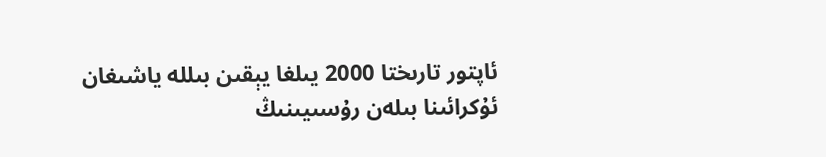ئاپتور تارىختا 2000 يىلغا يېقىن بىللە ياشىغان ئۇكرائىنا بىلەن رۇسىيىنىڭ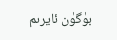بۈگۈن ئايرىم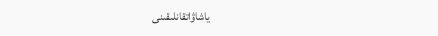ياشاۋاتقانلىقىنى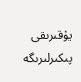يۇقىرىقى پىكىرلىرىگە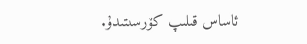ئاساس قىلىپ كۆرسىتىدۇ.